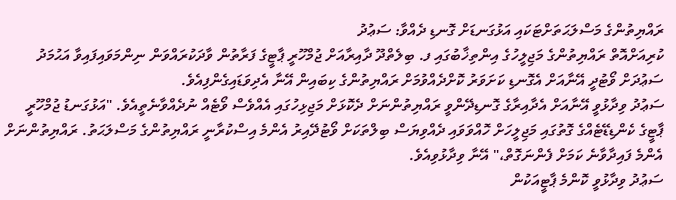ރައްޔިތުންގެ މަސްލަޙަތަށްޓަކައި އަޅުގަނޑަށް ގޮނޑި ދެއްވާ: ސަޢުދު
ކުރިއަށްއޮތް ރައްޔިތުންގެ މަޖިލީހުގެ އިންތިޚާބުގައި ފ. ބިލެތްދޫ ދާއިރާއަށް ޖުމްހޫރީ ޕާޓީގެ ފަރާތުން ވާދަކުރައްވަން ނިންމަވައިފައިވާ އަޙުމަދު ސަޢުދަށް ވޯޓުދީ އޭނާއަށް އެގޮނޑި ކަށަވަރު ކޮށްދެއްވުމަށް ރައްޔިތުންގެ ކިބައިން އޭނާ އެދިވަޑައިގެންފިއެވެ.
ސަޢުދު ވިދާޅުވީ އޭނާއަށް އެދާއިރާގެ ގޮނޑިދޭންވީ ރައްޔިތުންނަށް ދެކޮޅަށް މަޖިޅިހުގައި އެއްވެސް ވޯޓެއް ނުދެއްވާނެތީއެވެ. "އަޅުގަނޑު ޖުމްހޫރީ ޕާޓީގެ ކެންޑިޑޭޓެއްގެ ގޮތުގައި މަޖިލީހަށް ހޮއްވަވައި ދެއްވިޔަސް ބިލްތަކަށް ވޯޓުދޭއިރު އެންމެ އިސްކުރާނީ ރައްޔިތުންގެ މަސްލަޙަތު. ރައްޔިތުންނަށް އެންމެ ފައިދާވާނެ ކަމަށް ފެންނަގޮތް،" އޭނާ ވިދާޅުވިއެވެ.
ސަޢުދު ވިދާޅުވީ ކޮންމެ ޕާޓީއަކުން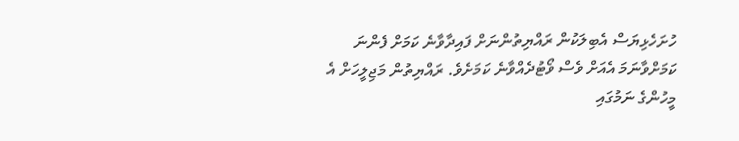ހުށަހެޅިޔަސް އެބިލަކުން ރައްޔިތުންނަށް ފައިދާވާނެ ކަމަށް ފެންނަ ކަމަށްވާނަމަ އެއަށް ވެސް ވޯޓުދެއްވާނެ ކަމަށެވެ. ރައްޔިތުން މަޖިލީހަށް އެ މީހުންގެ ނަމުގައި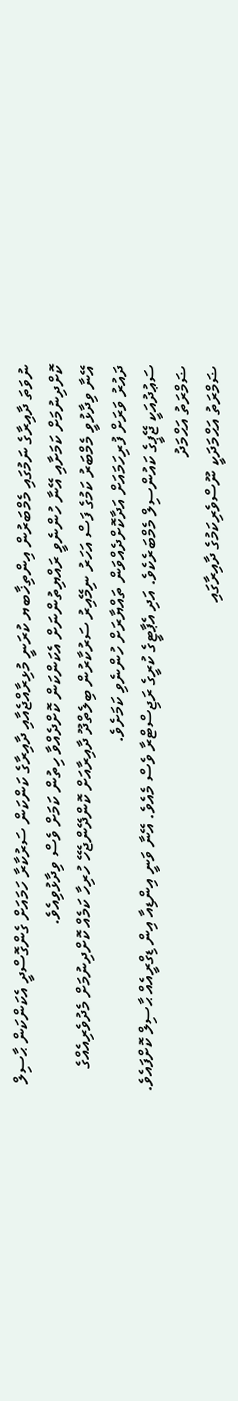ނުވަތަ ދާއިރާގެ ނަމުގައި މެމްބަރުން އިންތިޚާބޔ ކުރަނީ މުޅިރާއްޖެއާއި ދާއިރާގެ ކަންކަން ސަރުކާރާ ހަމައަށް ގެންގޮސްދީ އެކަންކަން ޙާސިލް ކޮށްދިނުމަށް ކަމަށާއި އޭނާ ހުންނެވީ ރައްޔިތުންނަށް އެކަންކަން ކޮށްދެއްވާ ހިތުން ކަމަށް ވެސް ވިދާޅުވިއެވެ.
އޭނާ ވިދާޅުވީ މެމްބަރު ކަމުގެ ފަސް އަހަރު ނިމޭއިރު ސަރުކާރުން ބިލެތްދޫ ދާއިރާއަށް ކޮންދޭންޖެހޭ ހުރިހާ ކަމެއް ކޮށްދިނުމަށް މެދުވެރިއެއްގެ ދައުރު ވަރަށް ފުރިހަމައަށް އަދާކޮށްދެއްވަން ތައްޔާރަށް ހުންނެވި ކަމަށެވެ.
ސަޢުދުއަކީ ޖޭޕީގެ ކައުންސިލް މެމްބަރެކެވެ. އަދި އެޕާޓީގެ ކުރީގެ ރަޖިސްޓްރާ ވެސް މެއެވެ. އޭނާ ވަނީ އިންޑިއާ އިން ޑިގްރީއެއް ޙާސިލް ކޮށްފައެވެ.
ޟަމްރަތު އަޙްމަދު
ޟަމްރަތު އަޙްމަދަކީ ނޫސްވެރިކަމުގެ ދާއިރާގައި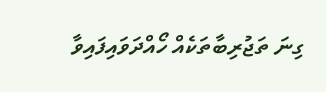ގިނަ ތަޖުރިބާތަކެއް ހޯއްދަވައިފައިވާ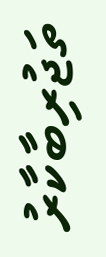ތަޖުރިބާކާރު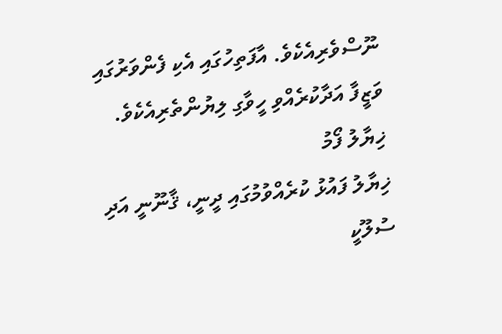ނޫސްވެރިއެކެވެ. އާފަތިހުގައި އެކި ފެންވަރުގައި ވަޒީފާ އަދާކުރެއްވި ހީވާގި ލިޔުންތެރިއެކެވެ.
ޚިޔާލު ފޯމު
ޚިޔާލު ފައުޅު ކުރެއްވުމުގައި ދީނީ، ޤާނޫނީ އަދި ސުލޫކީ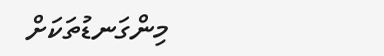މިންގަނޑުތަކަށް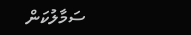ސަމާލުކަން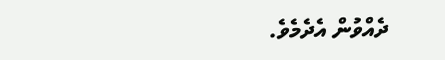ދެއްވުން އެދެމެވެ.